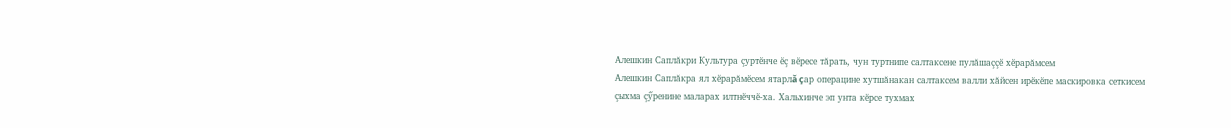Алешкин Саплăкри Культура çуртӗнче ӗç вӗресе тăрать, чун туртнипе салтаксене пулăшаççӗ хӗрарăмсем
Алешкин Саплăкра ял хӗрарăмӗсем ятарлă çар операцине хутшăнакан салтаксем валли хăйсен ирӗкӗпе маскировка сеткисем çыхма çӳренине маларах илтнӗччӗ-ха. Хальхинче эп унта кӗрсе тухмах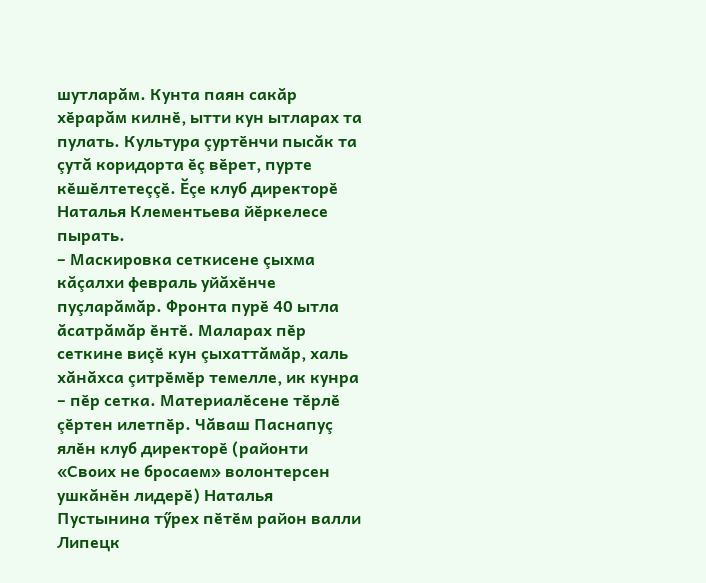шутларăм. Кунта паян сакăр хӗрарăм килнӗ, ытти кун ытларах та пулать. Культура çуртӗнчи пысăк та çутă коридорта ӗç вӗрет, пурте кӗшӗлтетеççӗ. Ӗçе клуб директорӗ Наталья Клементьева йӗркелесе пырать.
– Маскировка сеткисене çыхма кăçалхи февраль уйăхӗнче пуçларăмăр. Фронта пурӗ 40 ытла ăсатрăмăр ӗнтӗ. Маларах пӗр сеткине виçӗ кун çыхаттăмăр, халь хăнăхса çитрӗмӗр темелле, ик кунра – пӗр сетка. Материалӗсене тӗрлӗ çӗртен илетпӗр. Чăваш Паснапуç ялӗн клуб директорӗ (районти «Своих не бросаем» волонтерсен ушкăнӗн лидерӗ) Наталья Пустынина тӳрех пӗтӗм район валли Липецк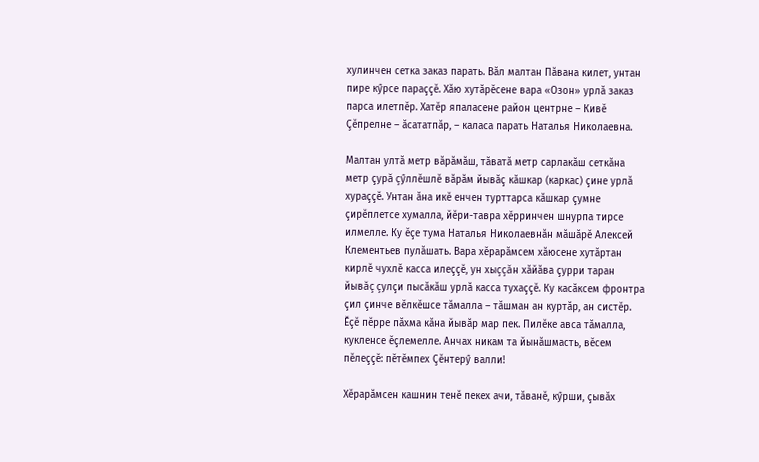хулинчен сетка заказ парать. Вăл малтан Пăвана килет, унтан пире кӳрсе параççӗ. Хăю хутăрӗсене вара «Озон» урлă заказ парса илетпӗр. Хатӗр япаласене район центрне – Кивӗ Çӗпрелне – ăсататпăр, – каласа парать Наталья Николаевна.

Малтан ултă метр вăрăмăш, тăватă метр сарлакăш сеткăна метр çурă çӳллӗшлӗ вăрăм йывăç кăшкар (каркас) çине урлă хураççӗ. Унтан ăна икӗ енчен турттарса кăшкар çумне çирӗплетсе хумалла, йӗри-тавра хӗрринчен шнурпа тирсе илмелле. Ку ӗçе тума Наталья Николаевнăн мăшăрӗ Алексей Клементьев пулăшать. Вара хӗрарăмсем хăюсене хутăртан кирлӗ чухлӗ касса илеççӗ, ун хыççăн хăйăва çурри таран йывăç çулçи пысăкăш урлă касса тухаççӗ. Ку касăксем фронтра çил çинче вӗлкӗшсе тăмалла – тăшман ан куртăр, ан систӗр. Ӗçӗ пӗрре пăхма кăна йывăр мар пек. Пилӗке авса тăмалла, кукленсе ӗçлемелле. Анчах никам та йынăшмасть, вӗсем пӗлеççӗ: пӗтӗмпех Çӗнтерӳ валли!

Хӗрарăмсен кашнин тенӗ пекех ачи, тăванӗ, кӳрши, çывăх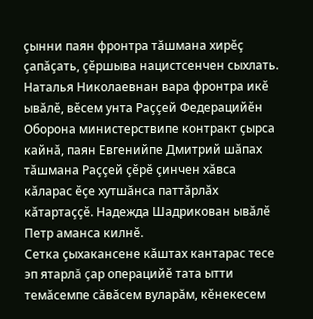çынни паян фронтра тăшмана хирӗç çапăçать, çӗршыва нацистсенчен сыхлать. Наталья Николаевнан вара фронтра икӗ ывăлӗ, вӗсем унта Раççей Федерацийӗн Оборона министерствипе контракт çырса кайнă, паян Евгенийпе Дмитрий шăпах тăшмана Раççей çӗрӗ çинчен хăвса кăларас ӗçе хутшăнса паттăрлăх кăтартаççӗ. Надежда Шадрикован ывăлӗ Петр аманса килнӗ.
Сетка çыхакансене кăштах кантарас тесе эп ятарлă çар операцийӗ тата ытти темăсемпе сăвăсем вуларăм, кӗнекесем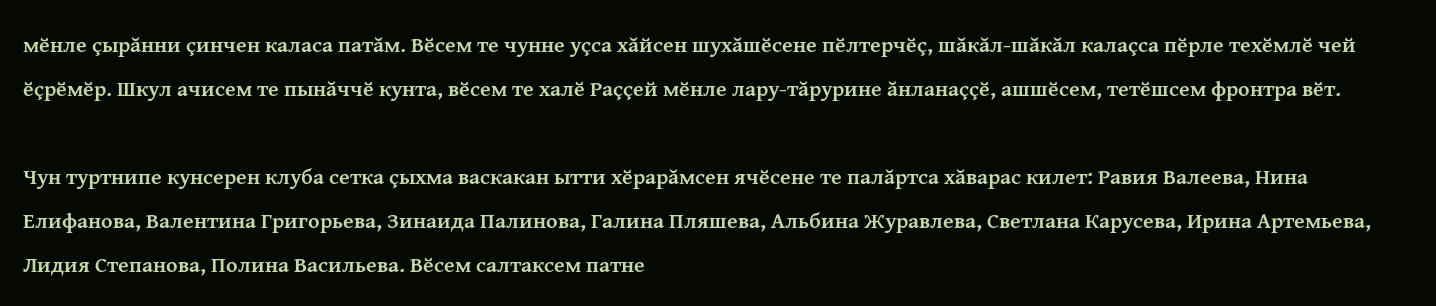мӗнле çырăнни çинчен каласа патăм. Вӗсем те чунне уçса хăйсен шухăшӗсене пӗлтерчӗç, шăкăл-шăкăл калаçса пӗрле техӗмлӗ чей ӗçрӗмӗр. Шкул ачисем те пынăччӗ кунта, вӗсем те халӗ Раççей мӗнле лару-тăрурине ăнланаççӗ, ашшӗсем, тетӗшсем фронтра вӗт.

Чун туртнипе кунсерен клуба сетка çыхма васкакан ытти хӗрарăмсен ячӗсене те палăртса хăварас килет: Равия Валеева, Нина Елифанова, Валентина Григорьева, Зинаида Палинова, Галина Пляшева, Альбина Журавлева, Светлана Карусева, Ирина Артемьева, Лидия Степанова, Полина Васильева. Вӗсем салтаксем патне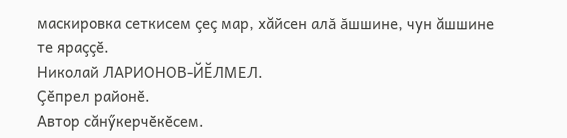маскировка сеткисем çеç мар, хăйсен алă ăшшине, чун ăшшине те яраççӗ.
Николай ЛАРИОНОВ-ЙӖЛМЕЛ.
Çӗпрел районӗ.
Автор сăнӳкерчӗкӗсем.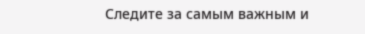Следите за самым важным и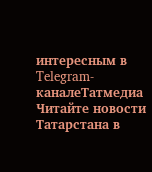интересным в Telegram-каналеТатмедиа
Читайте новости Татарстана в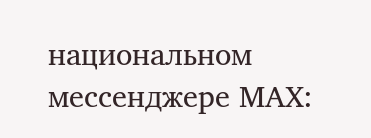национальном мессенджере MАХ: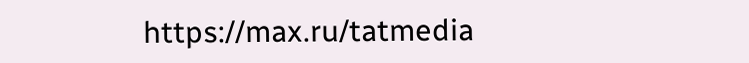https://max.ru/tatmedia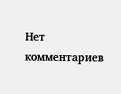Нет комментариев